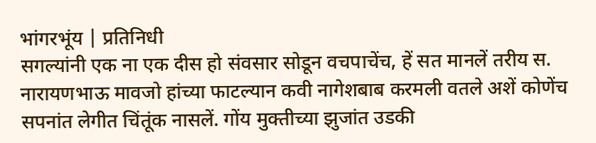भांगरभूंय | प्रतिनिधी
सगल्यांनी एक ना एक दीस हो संवसार सोडून वचपाचेंच, हें सत मानलें तरीय स. नारायणभाऊ मावजो हांच्या फाटल्यान कवी नागेशबाब करमली वतले अशें कोणेंच सपनांत लेगीत चिंतूंक नासलें. गोंय मुक्तीच्या झुजांत उडकी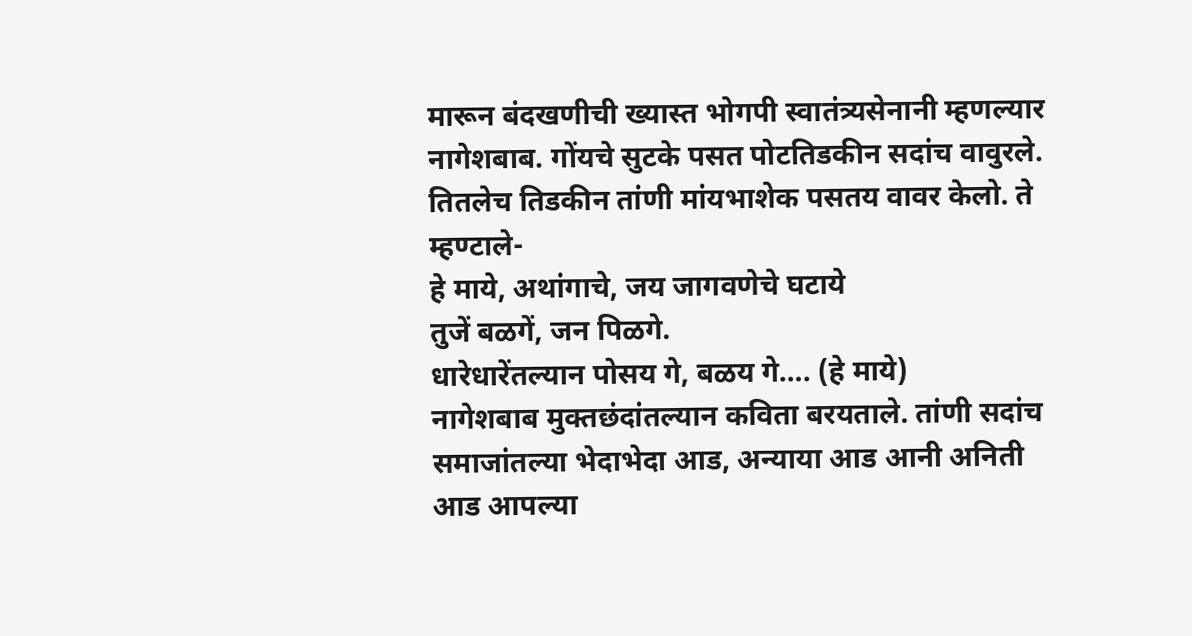मारून बंदखणीची ख्यास्त भोगपी स्वातंत्र्यसेनानी म्हणल्यार नागेशबाब. गोंयचे सुटके पसत पोटतिडकीन सदांच वावुरले. तितलेच तिडकीन तांणी मांयभाशेक पसतय वावर केलो. ते म्हण्टाले-
हे माये, अथांगाचे, जय जागवणेचे घटाये
तुजें बळगें, जन पिळगे.
धारेधारेंतल्यान पोसय गे, बळय गे…. (हे माये)
नागेशबाब मुक्तछंदांतल्यान कविता बरयताले. तांणी सदांच समाजांतल्या भेदाभेदा आड, अन्याया आड आनी अनिती आड आपल्या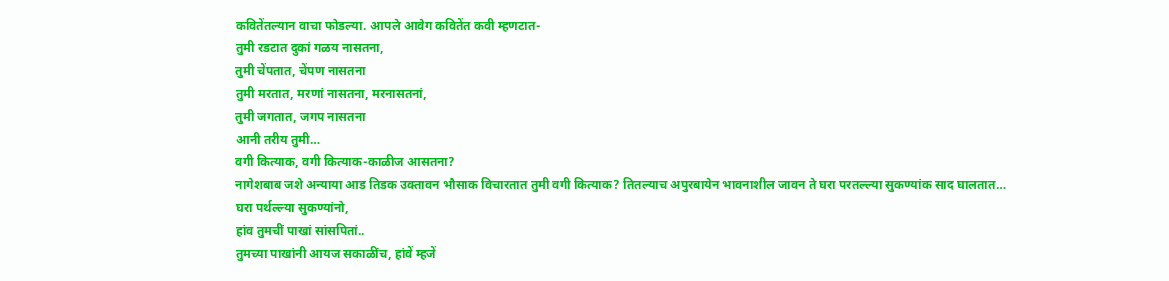कवितेंतल्यान वाचा फोडल्या. आपले आवेग कवितेंत कवी म्हणटात-
तुमी रडटात दुकां गळय नासतना,
तुमी चेंपतात, चेंपण नासतना
तुमी मरतात, मरणां नासतना, मरनासतनां,
तुमी जगतात, जगप नासतना
आनी तरीय तुमी…
वगी कित्याक, वगी कित्याक-काळीज आसतना?
नागेशबाब जशे अन्याया आड तिडक उक्तावन भौसाक विचारतात तुमी वगी कित्याक? तितल्याच अपुरबायेन भावनाशील जावन ते घरा परतल्ल्या सुकण्यांक साद घालतात…
घरा पर्थल्ल्या सुकण्यांनो,
हांव तुमचीं पाखां सांसपितां..
तुमच्या पाखांनी आयज सकाळींच, हांवें म्हजें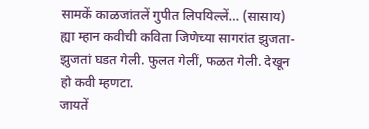सामकें काळजांतलें गुपीत लिपयिल्लें… (सासाय)
ह्या म्हान कवीची कविता जिणेच्या सागरांत झुजता-झुजतां घडत गेली. फुलत गेलीं, फळत गेली. देखून हो कवी म्हणटा.
जायतें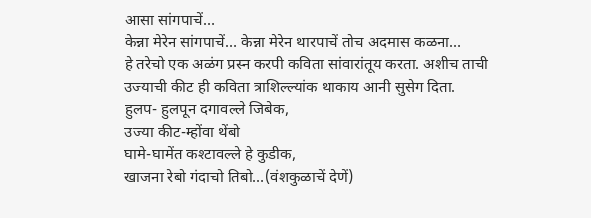आसा सांगपाचें…
केन्ना मेरेन सांगपाचें… केन्ना मेरेन थारपाचें तोच अदमास कळना…
हे तरेचो एक अळंग प्रस्न करपी कविता सांवारांतूय करता. अशीच ताची उज्याची कीट ही कविता त्राशिल्ल्यांक थाकाय आनी सुसेग दिता.
हुलप- हुलपून दगावल्ले जिबेक,
उज्या कीट-म्होंवा थेंबो
घामे-घामेंत कश्टावल्ले हे कुडीक,
खाजना रेबो गंदाचो तिबो…(वंशकुळाचें देणें)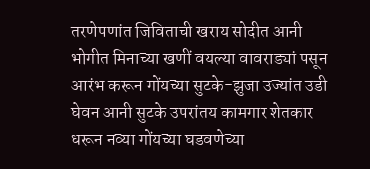तरणेपणांत जिविताची खराय सोदीत आनी भोगीत मिनाच्या खणीं वयल्या वावराड्यां पसून आरंभ करून गोंयच्या सुटके-झुजा उज्यांत उडी घेवन आनी सुटके उपरांतय कामगार शेतकार धरून नव्या गोंयच्या घडवणेच्या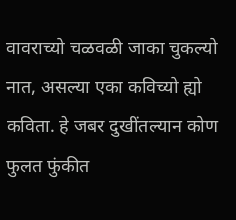वावराच्यो चळवळी जाका चुकल्यो नात, असल्या एका कविच्यो ह्यो कविता. हे जबर दुखींतल्यान कोण फुलत फुंकीत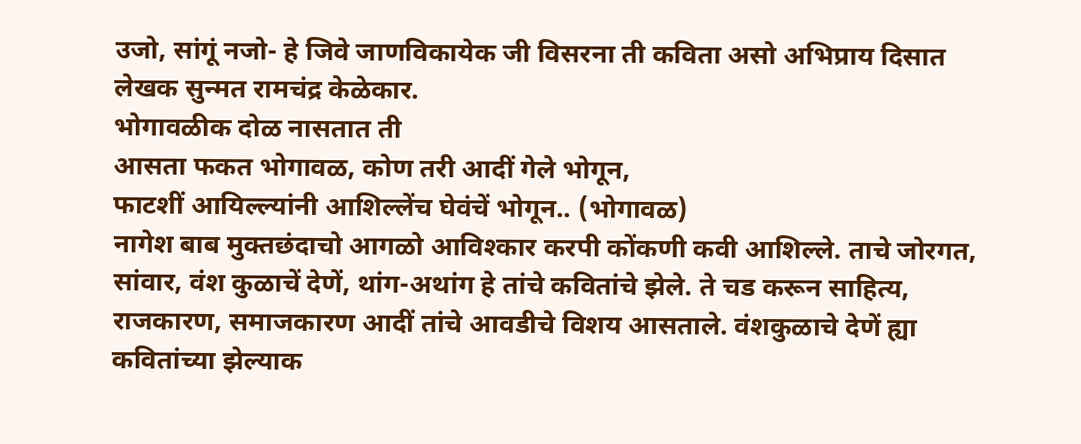उजो, सांगूं नजो- हे जिवे जाणविकायेक जी विसरना ती कविता असो अभिप्राय दिसात लेखक सुन्मत रामचंद्र केळेकार.
भोगावळीक दोळ नासतात ती
आसता फकत भोगावळ, कोण तरी आदीं गेले भोगून,
फाटशीं आयिल्ल्यांनी आशिल्लेंच घेवंचें भोगून.. (भोगावळ)
नागेश बाब मुक्तछंदाचो आगळो आविश्कार करपी कोंकणी कवी आशिल्ले. ताचे जोरगत, सांवार, वंश कुळाचें देणें, थांग-अथांग हे तांचे कवितांचे झेले. ते चड करून साहित्य, राजकारण, समाजकारण आदीं तांचे आवडीचे विशय आसताले. वंशकुळाचे देणें ह्या कवितांच्या झेल्याक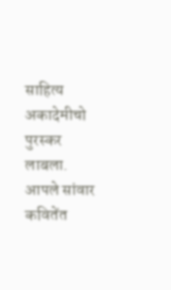साहित्य अकादेमीचो पुरस्कर लाबला. आपले सांवार कवितेंत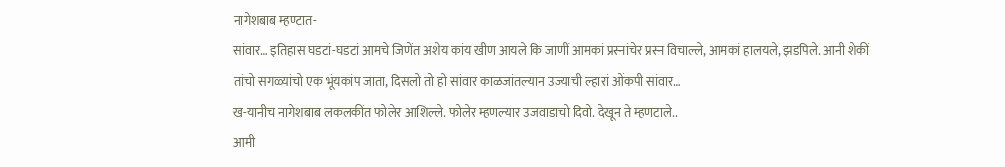नागेशबाब म्हण्टात-
सांवार… इतिहास घडटां-घडटां आमचे जिणेंत अशेय कांय खीण आयले कि जाणीं आमकां प्रस्नांचेर प्रस्न विचाल्ले, आमकां हालयले, झडपिले. आनी शेकीं तांचो सगळ्यांचो एक भूंयकांप जाता, दिसलो तो हो सांवार काळजांतल्यान उज्याची ल्हारां ओंकपी सांवार…
ख-यानीच नागेशबाब लकलकींत फोलेर आशिल्ले. फोलेर म्हणल्यार उजवाडाचो दिवो. देखून ते म्हणटाले..
आमी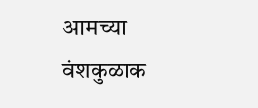आमच्या वंशकुळाक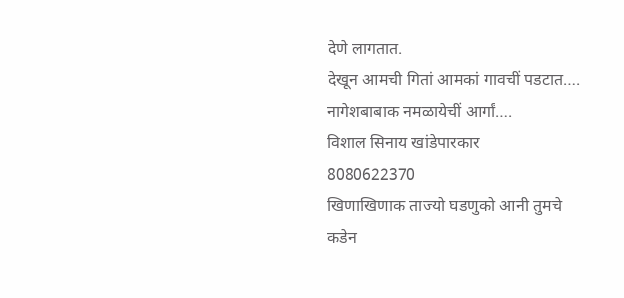देणे लागतात.
देखून आमची गितां आमकां गावचीं पडटात….
नागेशबाबाक नमळायेचीं आर्गां….
विशाल सिनाय खांडेपारकार
8080622370
खिणाखिणाक ताज्यो घडणुको आनी तुमचे कडेन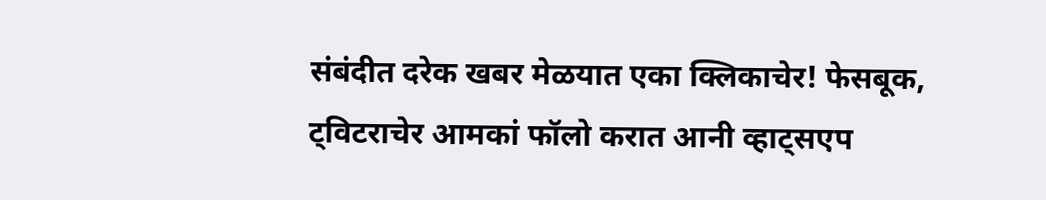संबंदीत दरेक खबर मेळयात एका क्लिकाचेर! फेसबूक, ट्विटराचेर आमकां फॉलो करात आनी व्हाट्सएप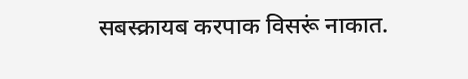सबस्क्रायब करपाक विसरूं नाकात.